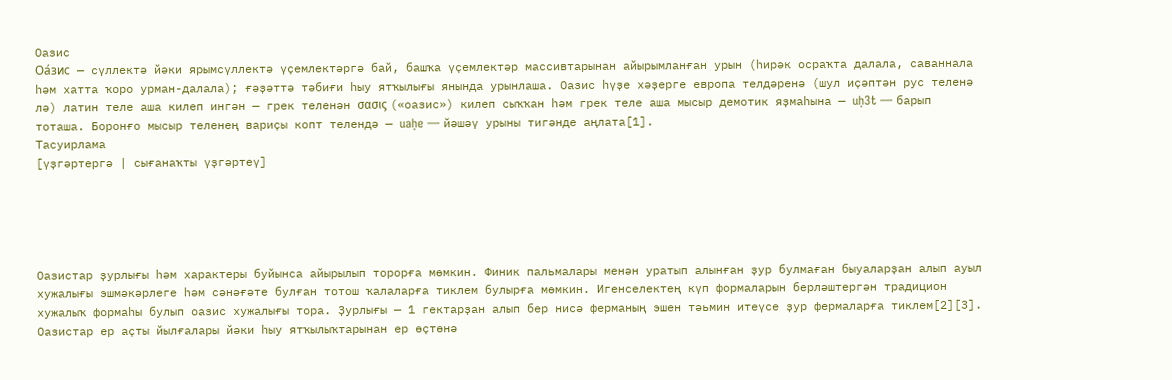Оазис
Оа́зис — сүллектә йәки ярымсүллектә үҫемлектәргә бай, башҡа үҫемлектәр массивтарынан айырымланған урын (һирәк осраҡта далала, саваннала һәм хатта ҡоро урман-далала); ғәҙәттә тәбиғи һыу ятҡылығы янында урынлаша. Оазис һүҙе хәҙерге европа телдәренә (шул иҫәптән рус теленә лә) латин теле аша килеп ингән — грек теленән σασις («оазис») килеп сыҡҡан һәм грек теле аша мысыр демотик яҙмаһына — uḥ3t — барып тоташа. Боронғо мысыр теленең вариҫы копт телендә — uaḥe — йәшәү урыны тигәнде аңлата[1].
Тасуирлама
[үҙгәртергә | сығанаҡты үҙгәртеү]





Оазистар ҙурлығы һәм характеры буйынса айырылып торорға мөмкин. Финик пальмалары менән уратып алынған ҙур булмаған быуаларҙан алып ауыл хужалығы эшмәкәрлеге һәм сәнәғәте булған тотош ҡалаларға тиклем булырға мөмкин. Игенселектең күп формаларын берләштергән традицион хужалыҡ формаһы булып оазис хужалығы тора. Ҙурлығы — 1 гектарҙан алып бер нисә ферманың эшен тәьмин итеүсе ҙур фермаларға тиклем[2][3].
Оазистар ер аҫты йылғалары йәки һыу ятҡылыҡтарынан ер өҫтөнә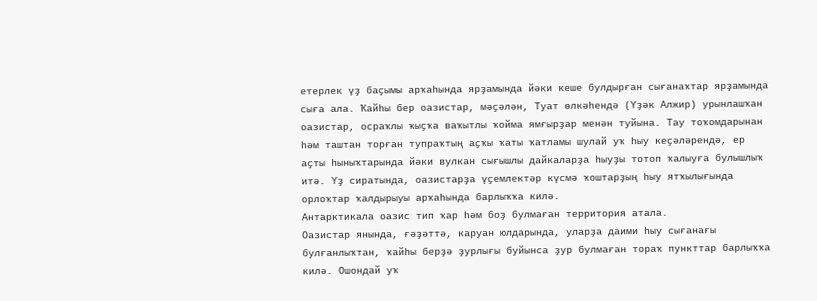етерлек үҙ баҫымы арҡаһында ярҙамында йәки кеше булдырған сығанаҡтар ярҙамында сыға ала. Ҡайһы бер оазистар, мәҫәлән, Туат өлкәһендә (Үҙәк Алжир) урынлашҡан оазистар, осраҡлы ҡыҫҡа ваҡытлы ҡойма ямғырҙар менән туйына. Тау тоҡомдарынан һәм таштан торған тупраҡтың аҫҡы ҡаты ҡатламы шулай уҡ һыу кеҫәләрендә, ер аҫты һыныҡтарында йәки вулкан сығышлы дайкаларҙа һыуҙы тотоп ҡалыуға булышлыҡ итә. Үҙ сиратында, оазистарҙа үҫемлектәр күсмә ҡоштарҙың һыу ятҡылығында орлоҡтар ҡалдырыуы арҡаһында барлыҡҡа килә.
Антарктикала оазис тип ҡар һәм боҙ булмаған территория атала.
Оазистар янында, ғәҙәттә, каруан юлдарында, уларҙа даими һыу сығанағы булғанлыҡтан, ҡайһы берҙә ҙурлығы буйынса ҙур булмаған тораҡ пункттар барлыҡҡа килә. Ошондай уҡ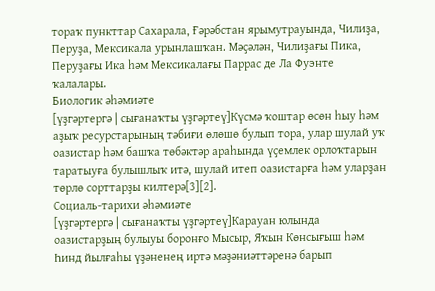тораҡ пункттар Сахарала, Ғәрәбстан ярымутрауында, Чилиҙа, Перуҙа, Мексикала урынлашҡан. Мәҫәлән, Чилиҙағы Пика, Перуҙағы Ика һәм Мексикалағы Паррас де Ла Фуэнте ҡалалары.
Биологик әһәмиәте
[үҙгәртергә | сығанаҡты үҙгәртеү]Күсмә ҡоштар өсөн һыу һәм аҙыҡ ресурстарының тәбиғи өлөшө булып тора, улар шулай уҡ оазистар һәм башҡа төбәктәр араһында үҫемлек орлоҡтарын таратыуға булышлыҡ итә, шулай итеп оазистарға һәм уларҙан төрлө сорттарҙы килтерә[3][2].
Социаль-тарихи әһәмиәте
[үҙгәртергә | сығанаҡты үҙгәртеү]Карауан юлында оазистарҙың булыуы боронғо Мысыр, Яҡын Көнсығыш һәм Һинд йылғаһы үҙәненең иртә мәҙәниәттәренә барып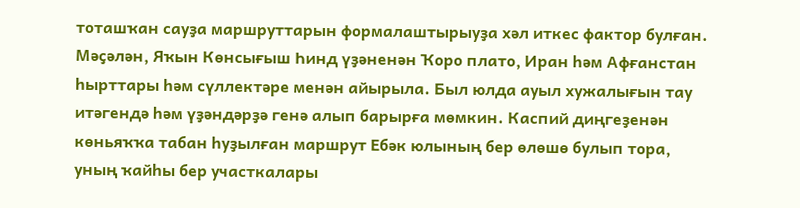тоташҡан сауҙа маршруттарын формалаштырыуҙа хәл иткес фактор булған. Мәҫәлән, Яҡын Көнсығыш Һинд үҙәненән Ҡоро плато, Иран һәм Афғанстан һырттары һәм сүллектәре менән айырыла. Был юлда ауыл хужалығын тау итәгендә һәм үҙәндәрҙә генә алып барырға мөмкин. Каспий диңгеҙенән көньяҡҡа табан һуҙылған маршрут Ебәк юлының бер өлөшө булып тора, уның ҡайһы бер участкалары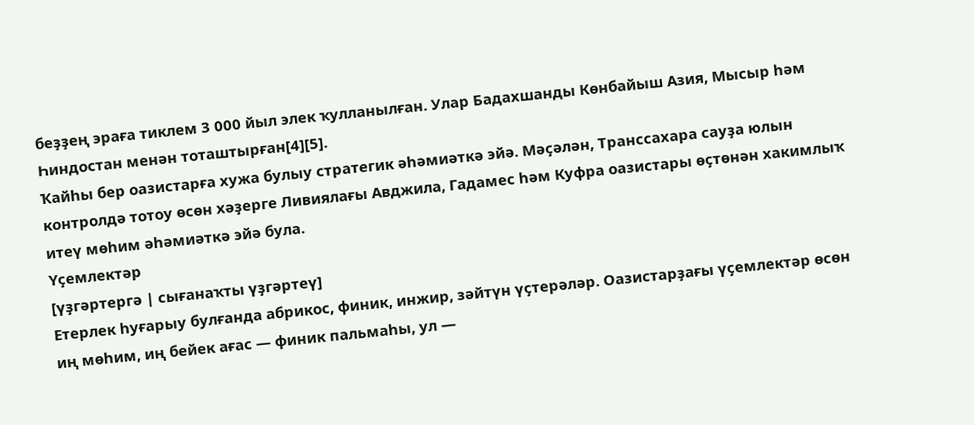беҙҙең эраға тиклем 3 000 йыл элек ҡулланылған. Улар Бадахшанды Көнбайыш Азия, Мысыр һәм Һиндостан менән тоташтырған[4][5].
Ҡайһы бер оазистарға хужа булыу стратегик әһәмиәткә эйә. Мәҫәлән, Транссахара сауҙа юлын контролдә тотоу өсөн хәҙерге Ливиялағы Авджила, Гадамес һәм Куфра оазистары өҫтөнән хакимлыҡ итеү мөһим әһәмиәткә эйә була.
Үҫемлектәр
[үҙгәртергә | сығанаҡты үҙгәртеү]
Етерлек һуғарыу булғанда абрикос, финик, инжир, зәйтүн үҫтерәләр. Оазистарҙағы үҫемлектәр өсөн иң мөһим, иң бейек ағас — финик пальмаһы, ул —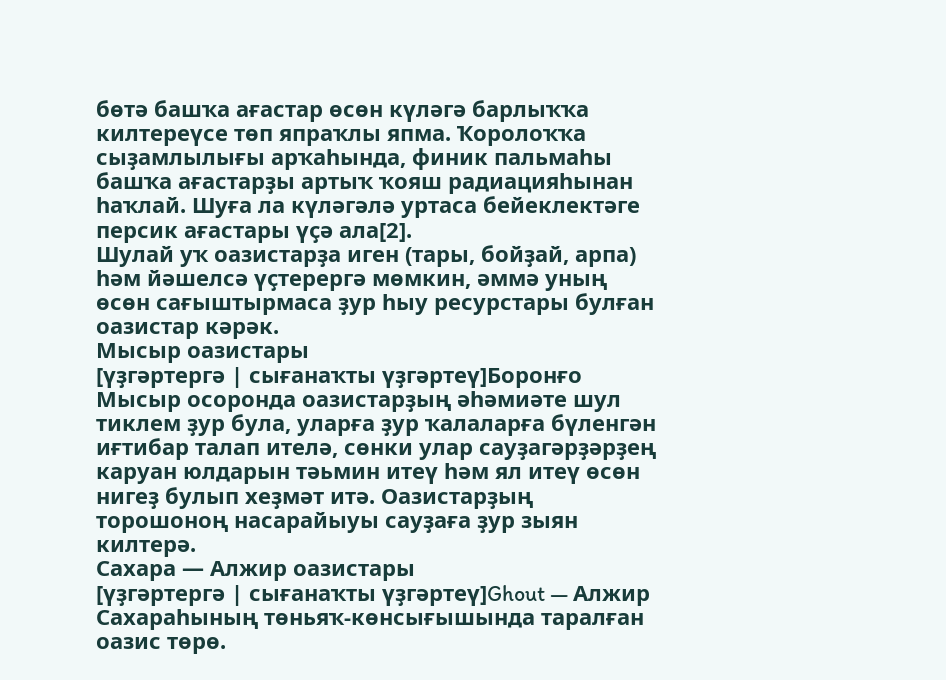бөтә башҡа ағастар өсөн күләгә барлыҡҡа килтереүсе төп япраҡлы япма. Ҡоролоҡҡа сыҙамлылығы арҡаһында, финик пальмаһы башҡа ағастарҙы артыҡ ҡояш радиацияһынан һаҡлай. Шуға ла күләгәлә уртаса бейеклектәге персик ағастары үҫә ала[2].
Шулай уҡ оазистарҙа иген (тары, бойҙай, арпа) һәм йәшелсә үҫтерергә мөмкин, әммә уның өсөн сағыштырмаса ҙур һыу ресурстары булған оазистар кәрәк.
Мысыр оазистары
[үҙгәртергә | сығанаҡты үҙгәртеү]Боронғо Мысыр осоронда оазистарҙың әһәмиәте шул тиклем ҙур була, уларға ҙур ҡалаларға бүленгән иғтибар талап ителә, сөнки улар сауҙагәрҙәрҙең каруан юлдарын тәьмин итеү һәм ял итеү өсөн нигеҙ булып хеҙмәт итә. Оазистарҙың торошоноң насарайыуы сауҙаға ҙур зыян килтерә.
Сахара — Алжир оазистары
[үҙгәртергә | сығанаҡты үҙгәртеү]Ghout — Алжир Сахараһының төньяҡ-көнсығышында таралған оазис төрө.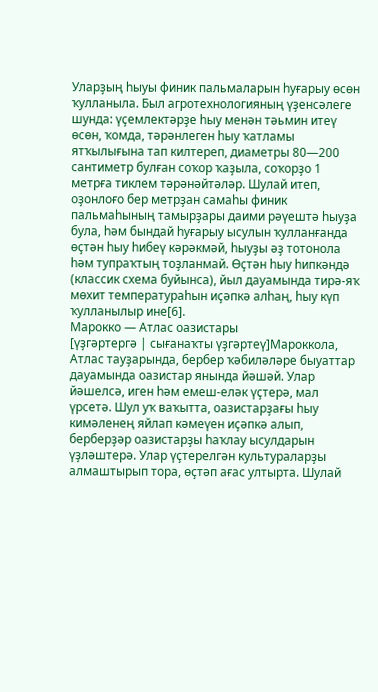Уларҙың һыуы финик пальмаларын һуғарыу өсөн ҡулланыла. Был агротехнологияның үҙенсәлеге шунда: үҫемлектәрҙе һыу менән тәьмин итеү өсөн, ҡомда, тәрәнлеген һыу ҡатламы ятҡылығына тап килтереп, диаметры 80—200 сантиметр булған соҡор ҡаҙыла, соҡорҙо 1 метрға тиклем тәрәнәйтәләр. Шулай итеп, оҙонлоғо бер метрҙан самаһы финик пальмаһының тамырҙары даими рәүештә һыуҙа була, һәм бындай һуғарыу ысулын ҡулланғанда өҫтән һыу һибеү кәрәкмәй, һыуҙы әҙ тотонола һәм тупраҡтың тоҙланмай. Өҫтән һыу һипкәндә (классик схема буйынса), йыл дауамында тирә-яҡ мөхит температураһын иҫәпкә алһаң, һыу күп ҡулланылыр ине[6].
Марокко — Атлас оазистары
[үҙгәртергә | сығанаҡты үҙгәртеү]Мароккола, Атлас тауҙарында, бербер ҡәбиләләре быуаттар дауамында оазистар янында йәшәй. Улар йәшелсә, иген һәм емеш-еләк үҫтерә, мал үрсетә. Шул уҡ ваҡытта, оазистарҙағы һыу кимәленең яйлап кәмеүен иҫәпкә алып, берберҙәр оазистарҙы һаҡлау ысулдарын үҙләштерә. Улар үҫтерелгән культураларҙы алмаштырып тора, өҫтәп ағас ултырта. Шулай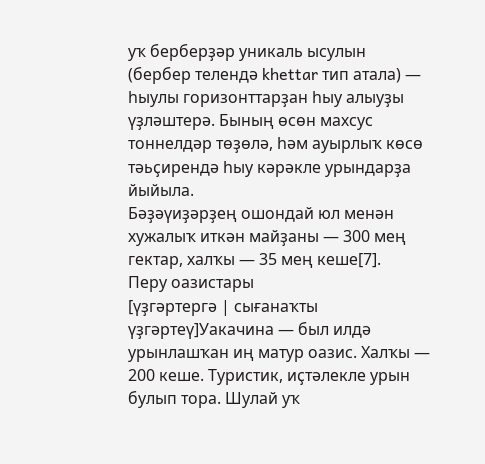уҡ берберҙәр уникаль ысулын (бербер телендә khettar тип атала) — һыулы горизонттарҙан һыу алыуҙы үҙләштерә. Бының өсөн махсус тоннелдәр төҙөлә, һәм ауырлыҡ көсө тәьҫирендә һыу кәрәкле урындарҙа йыйыла.
Бәҙәүиҙәрҙең ошондай юл менән хужалыҡ иткән майҙаны — 300 мең гектар, халҡы — 35 мең кеше[7].
Перу оазистары
[үҙгәртергә | сығанаҡты үҙгәртеү]Уакачина — был илдә урынлашҡан иң матур оазис. Халҡы — 200 кеше. Туристик, иҫтәлекле урын булып тора. Шулай уҡ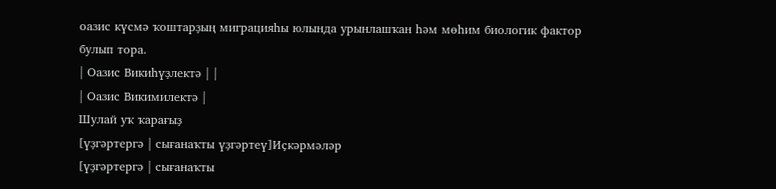оазис күсмә ҡоштарҙың миграцияһы юлында урынлашҡан һәм мөһим биологик фактор булып тора.
| Оазис Викиһүҙлектә | |
| Оазис Викимилектә |
Шулай уҡ ҡарағыҙ
[үҙгәртергә | сығанаҡты үҙгәртеү]Иҫкәрмәләр
[үҙгәртергә | сығанаҡты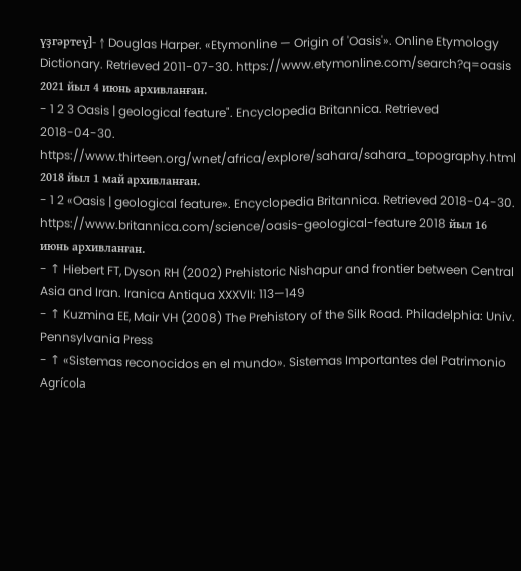үҙгәртеү]- ↑ Douglas Harper. «Etymonline — Origin of 'Oasis'». Online Etymology Dictionary. Retrieved 2011-07-30. https://www.etymonline.com/search?q=oasis 2021 йыл 4 июнь архивланған.
- 1 2 3 Oasis | geological feature". Encyclopedia Britannica. Retrieved 2018-04-30. https://www.thirteen.org/wnet/africa/explore/sahara/sahara_topography.html 2018 йыл 1 май архивланған.
- 1 2 «Oasis | geological feature». Encyclopedia Britannica. Retrieved 2018-04-30. https://www.britannica.com/science/oasis-geological-feature 2018 йыл 16 июнь архивланған.
- ↑ Hiebert FT, Dyson RH (2002) Prehistoric Nishapur and frontier between Central Asia and Iran. Iranica Antiqua XXXVII: 113—149
- ↑ Kuzmina EE, Mair VH (2008) The Prehistory of the Silk Road. Philadelphia: Univ. Pennsylvania Press
- ↑ «Sistemas reconocidos en el mundo». Sistemas Importantes del Patrimonio Agrícola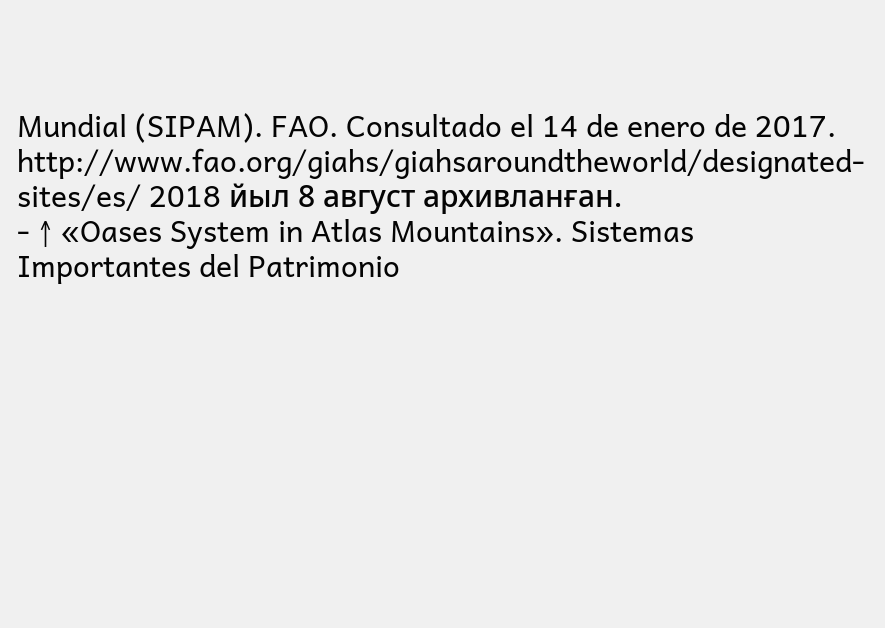Mundial (SIPAM). FAO. Consultado el 14 de enero de 2017. http://www.fao.org/giahs/giahsaroundtheworld/designated-sites/es/ 2018 йыл 8 август архивланған.
- ↑ «Oases System in Atlas Mountains». Sistemas Importantes del Patrimonio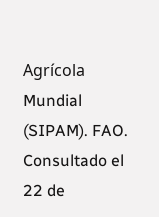Agrícola Mundial (SIPAM). FAO. Consultado el 22 de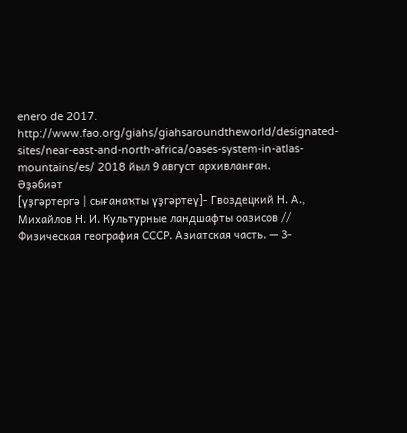enero de 2017. http://www.fao.org/giahs/giahsaroundtheworld/designated-sites/near-east-and-north-africa/oases-system-in-atlas-mountains/es/ 2018 йыл 9 август архивланған.
Әҙәбиәт
[үҙгәртергә | сығанаҡты үҙгәртеү]- Гвоздецкий Н. А., Михайлов Н. И. Культурные ландшафты оазисов // Физическая география СССР. Азиатская часть. — 3-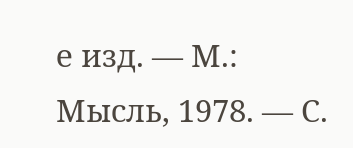е изд. — М.: Мысль, 1978. — С.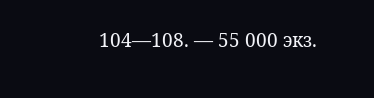104—108. — 55 000 экз.